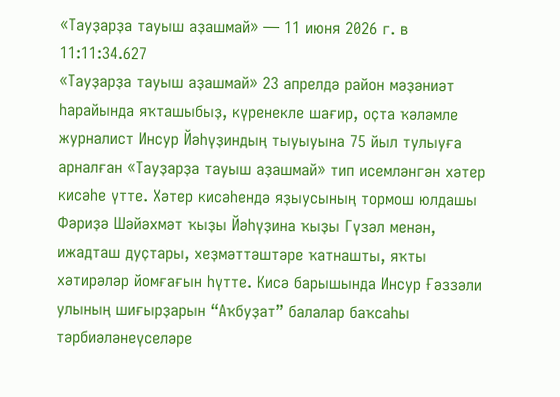«Тауҙарҙа тауыш аҙашмай» — 11 июня 2026 г. в 11:11:34.627
«Тауҙарҙа тауыш аҙашмай» 23 апрелдә район мәҙәниәт һарайында яҡташыбыҙ, күренекле шағир, оҫта ҡәләмле журналист Инсур Йәһүҙиндың тыуыуына 75 йыл тулыуға арналған «Тауҙарҙа тауыш аҙашмай» тип исемләнгән хәтер кисәһе үтте. Хәтер кисәһендә яҙыусының тормош юлдашы Фәриҙә Шәйәхмәт ҡыҙы Йәһүҙина ҡыҙы Гүзәл менән, ижадташ дуҫтары, хеҙмәттәштәре ҡатнашты, яҡты хәтирәләр йомғағын һүтте. Кисә барышында Инсур Ғәззәли улының шиғырҙарын “Аҡбуҙат” балалар баҡсаһы тәрбиәләнеүселәре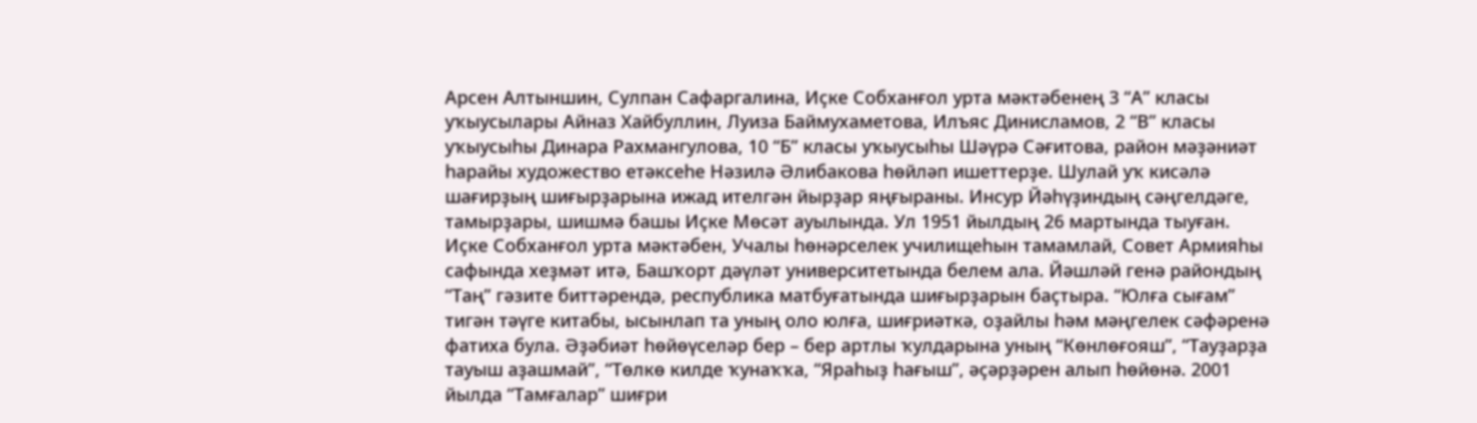Арсен Алтыншин, Сулпан Сафаргалина, Иҫке Собханғол урта мәктәбенең 3 “А” класы уҡыусылары Айназ Хайбуллин, Луиза Баймухаметова, Илъяс Динисламов, 2 “В” класы уҡыусыһы Динара Рахмангулова, 10 “Б” класы уҡыусыһы Шәүрә Сәғитова, район мәҙәниәт һарайы художество етәксеһе Нәзилә Әлибакова һөйләп ишеттерҙе. Шулай уҡ кисәлә шағирҙың шиғырҙарына ижад ителгән йырҙар яңғыраны. Инсур Йәһүҙиндың сәңгелдәге, тамырҙары, шишмә башы Иҫке Мөсәт ауылында. Ул 1951 йылдың 26 мартында тыуған. Иҫке Собханғол урта мәктәбен, Учалы һөнәрселек училищеһын тамамлай, Совет Армияһы сафында хеҙмәт итә, Башҡорт дәүләт университетында белем ала. Йәшләй генә райондың “Таң” гәзите биттәрендә, республика матбуғатында шиғырҙарын баҫтыра. “Юлға сығам” тигән тәүге китабы, ысынлап та уның оло юлға, шиғриәткә, оҙайлы һәм мәңгелек сәфәренә фатиха була. Әҙәбиәт һөйөүселәр бер – бер артлы ҡулдарына уның “Көнлөғояш”, “Тауҙарҙа тауыш аҙашмай”, “Төлкө килде ҡунаҡҡа, “Яраһыҙ һағыш”, әҫәрҙәрен алып һөйөнә. 2001 йылда “Тамғалар” шиғри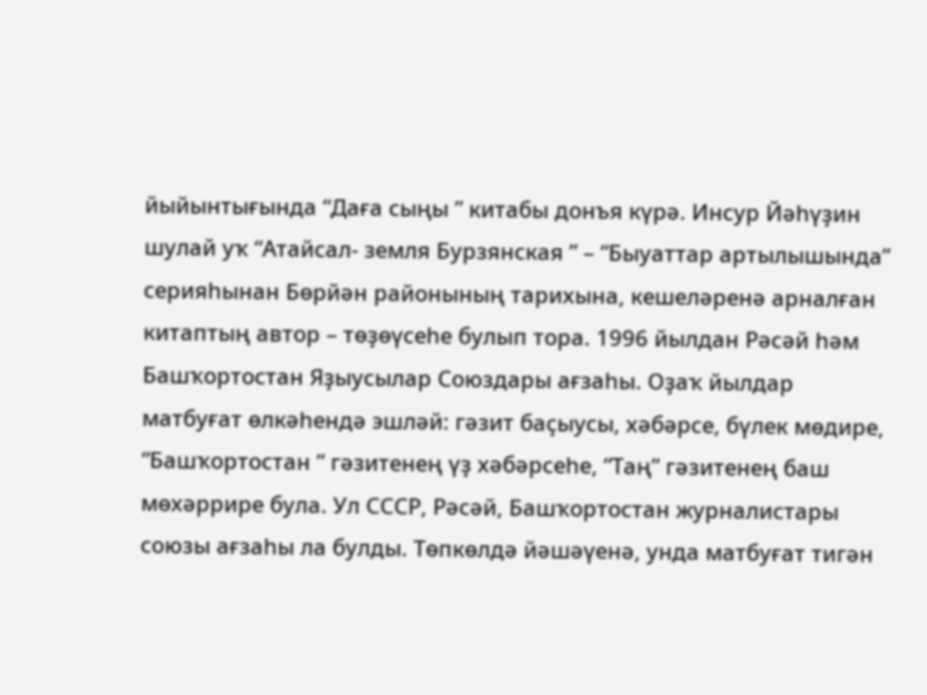йыйынтығында “Даға сыңы ” китабы донъя күрә. Инсур Йәһүҙин шулай уҡ “Атайсал- земля Бурзянская ” – “Быуаттар артылышында” серияһынан Бөрйән районының тарихына, кешеләренә арналған китаптың автор – төҙөүсеһе булып тора. 1996 йылдан Рәсәй һәм Башҡортостан Яҙыусылар Союздары ағзаһы. Оҙаҡ йылдар матбуғат өлкәһендә эшләй: гәзит баҫыусы, хәбәрсе, бүлек мөдире, “Башҡортостан ” гәзитенең үҙ хәбәрсеһе, “Таң” гәзитенең баш мөхәррире була. Ул СССР, Рәсәй, Башҡортостан журналистары союзы ағзаһы ла булды. Төпкөлдә йәшәүенә, унда матбуғат тигән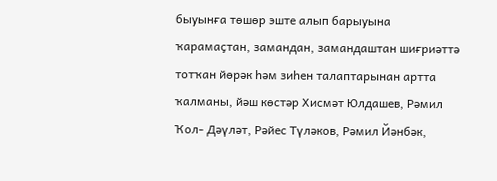быуынға төшөр эште алып барыуына ҡарамаҫтан, замандан, замандаштан шиғриәттә тотҡан йөрәк һәм зиһен талаптарынан артта ҡалманы, йәш көстәр Хисмәт Юлдашев, Рәмил Ҡол- Дәүләт, Рәйес Түләков, Рәмил Йәнбәк,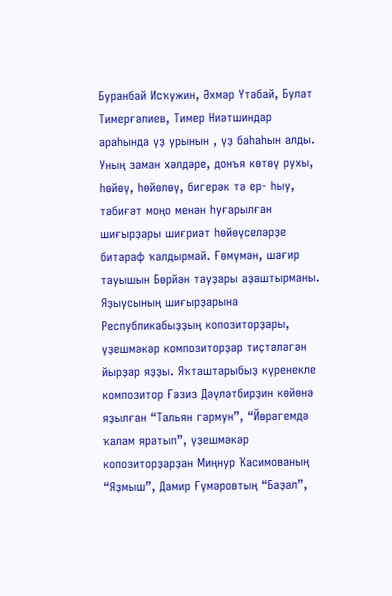Буранбай Исҡужин, Әхмәр Үтәбай, Булат Тимерғәлиев, Тимер Ниәтшиндар араһында үҙ урынын , үҙ баһаһын алды. Уның заман хәлдәре, донъя көтөү рухы, һөйөү, һөйөлөү, бигерәк тә ер- һыу, тәбиғәт моңо менән һуғарылған шиғырҙары шиғриәт һөйөүселәрҙе битараф ҡалдырмай. Ғөмүмән, шағир тауышын Бөрйән тауҙары аҙаштырманы. Яҙыусының шиғырҙарына Республикабыҙҙың копозиторҙары, үҙешмәкәр композиторҙар тиҫтәләгән йырҙар яҙҙы. Яҡташтарыбыҙ күренекле композитор Ғәзиз Дәүләтбирҙин көйөнә яҙылған “Тальян гармун”, “Йөрәгемдә ҡалам яратып”, үҙешмәкәр копозиторҙарҙан Миңнур Ҡасимованың “Яҙмыш”, Дамир Ғүмәровтың “Баҙал”,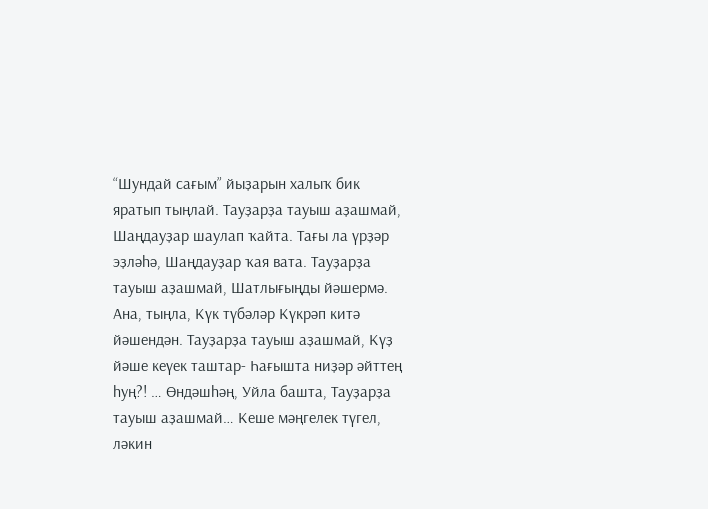“Шундай сағым” йыҙарын халыҡ бик яратып тыңлай. Тауҙарҙа тауыш аҙашмай, Шаңдауҙар шаулап ҡайта. Тағы ла үрҙәр эҙләһә, Шаңдауҙар ҡая вата. Тауҙарҙа тауыш аҙашмай, Шатлығыңды йәшермә. Ана, тыңла, Күк түбәләр Күкрәп китә йәшендән. Тауҙарҙа тауыш аҙашмай, Күҙ йәше кеүек таштар- Һағышта ниҙәр әйттең һуң?! … Өндәшһәң, Уйла башта, Тауҙарҙа тауыш аҙашмай… Кеше мәңгелек түгел, ләкин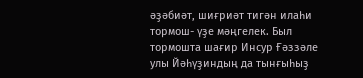әҙәбиәт, шиғриәт тигән илаһи тормош- үҙе мәңгелек. Был тормошта шағир Инсур Ғәззәле улы Йәһүҙиндың да тынғыһыҙ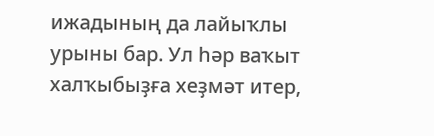ижадының да лайыҡлы урыны бар. Ул һәр ваҡыт халҡыбыҙға хеҙмәт итер,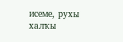исеме, рухы халҡы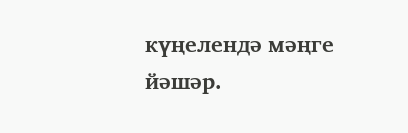күңелендә мәңге йәшәр.